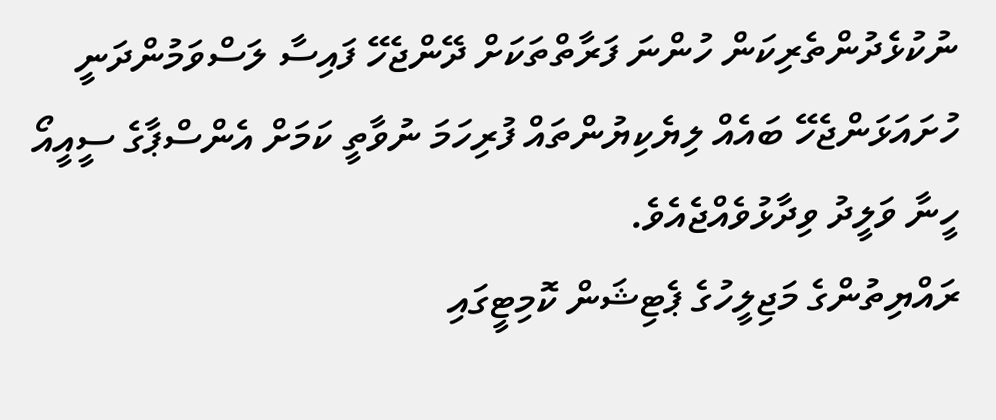ނުކުޅެދުންތެރިކަން ހުންނަ ފަރާތްތަކަށް ދޭންޖެހޭ ފައިސާ ލަސްވަމުންދަނީ ހުށައަޅަންޖެހޭ ބައެއް ލިޔެކިޔުންތައް ފުރިހަމަ ނުވާތީ ކަމަށް އެންސްޕާގެ ސީއީއޯ ހީނާ ވަލީދު ވިދާޅުވެއްޖެއެވެ.
ރައްޔިތުންގެ މަޖިލީހުގެ ޕެޓިޝަން ކޮމިޓީގައި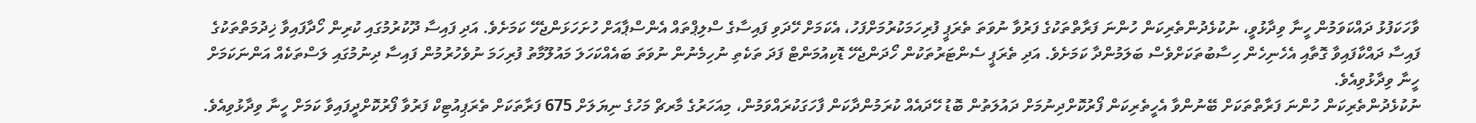ވާހަކަފުޅު ދައްކަވަމުން ހީނާ ވިދާޅުވީ، ނުކުޅެދުންތެރިކަން ހުންނަ ފަރާތްތަކުގެ ފަރުވާ ނުވަތަ ތެރަޕީ ފުރިހަމަކުރުމަށްފަހު، އެކަމަށް ހޭދަވި ފައިސާގެ ސްލިޕްތައް އެންސްޕާއަށް ހުށަހަޅަންޖެހޭ ކަމަށެވެ. އަދި ފައިސާ ދޫކުރުމުގައި ކުރިން ހޯދާފައިވާ ޚިދުމަތްތަކުގެ ފައިސާ ދައްކާފައިވާ ގޮތާއި އެހެނިހެން ހިސާބުތަކަށްވެސް ބަލަމުންދާ ކަމަށެވެ. އަދި ތެރަޕީ ސެންޓަރުތަކުން ހޯދަންޖެހޭ ޑޮކިއުމަންޓް ފަދަ ތަކެތި ނުހިމެނުން ނުވަތަ ބައެއްކަހަލަ މައުލޫމާތު ފުރިހަމަ ނުވެހުރުމުން ފައިސާ ދިނުމުގައި ލަސްތަކެއް އަންނަކަމަށް ހީނާ ވިދާޅުވިއެވެ.
ނުކުޅެދުންތެރިކަން ހުންނަ ފަރާތްތަކަށް ބޭނުންވާ އެހީތެރިކަން ފޯރުކޮށްދިނުމަށް ދައުލަތުން ބޮޑު ހޭދައެއް ކުރަމުންދާކަން ފާހަގަކުރައްވަމުން، މިއަހަރުގެ މާރޗް މަހުގެ ނިޔަލަށް 675 ފަރާތަކަށް ތެރަޕިއުޓިކް ފަރުވާ ފޯރުކޮށްދީފައިވާ ކަމަށް ހީނާ ވިދާޅުވިއެވެ.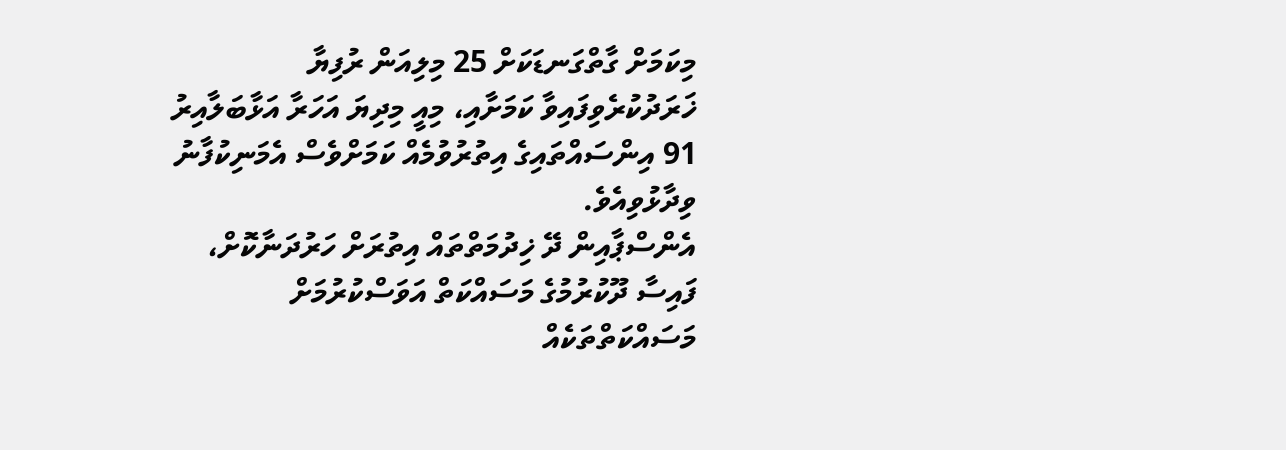މިކަމަށް ގާތްގަނޑަކަށް 25 މިލިއަން ރުފިޔާ ޚަރަދުކުރެވިފައިވާ ކަމަށާއި، މިއީ މިދިޔަ އަހަރާ އަޅާބަލާއިރު 91 އިންސައްތައިގެ އިތުރުވުމެއް ކަމަށްވެސް އެމަނިކުފާނު ވިދާޅުވިއެވެ.
އެންސްޕާއިން ދޭ ޚިދުމަތްތައް އިތުރަށް ހަރުދަނާކޮށް، ފައިސާ ދޫކުރުމުގެ މަސައްކަތް އަވަސްކުރުމަށް މަސައްކަތްތަކެއް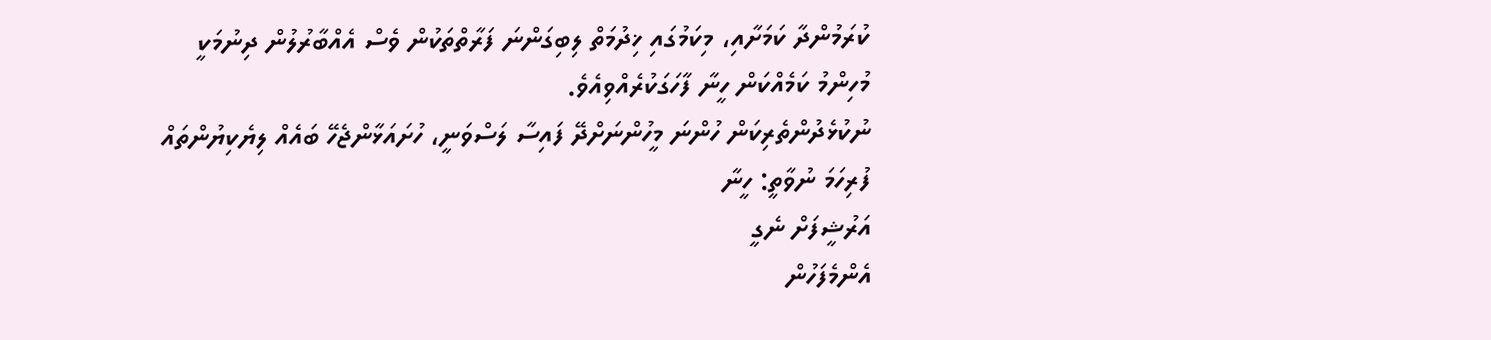ކުރަމުންދާ ކަމަށާއި، މިކަމުގައި ޚިދުމަތް ލިބިގަންނަ ފަރާތްތަކުން ވެސް އެއްބާރުލުން ދިނުމަކީ މުހިންމު ކަމެއްކަން ހީނާ ފާހަގަކުރެއްވިއެވެ.
ނުކުޅެދުންތެރިކަން ހުންނަ މީހުންނަށްދޭ ފައިސާ ލަސްވަނީ، ހުށައަޅާންޖެހޭ ބައެއް ލިޔެކިޔުންތައް ފުރިހަމަ ނުވާތީ: ހީނާ
އަރުޝީފަށް ނެގީ
އެންމެފަހުން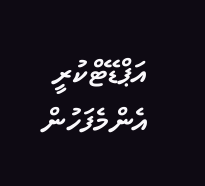އަޕްޑޭޓްކުރީ
އެންމެފަހުން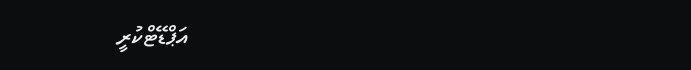އަޕްޑޭޓްކުރީ